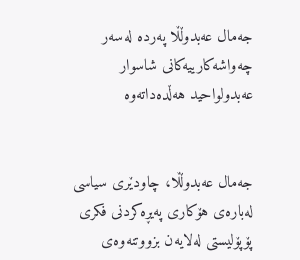جه‌مال عه‌بدوڵڵا په‌رده‌ له‌سه‌ر چه‌واشه‌كارییه‌كانی شاسوار عه‌بدولواحید هه‌ڵده‌داته‌وه


جه‌مال عه‌بدوڵڵا، چاودێری سیاسی له‌باره‌ی هۆكاری په‌یڕه‌كردنی فكری پۆپۆلیستی له‌لایه‌ن بزووتنه‌وه‌ی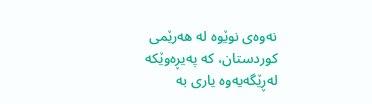نه‌وه‌ی نوێوه‌ له‌ هه‌رێمی كوردستان، كه‌ په‌یڕه‌وێكه‌ له‌ڕێگه‌یه‌وه‌ یاری به‌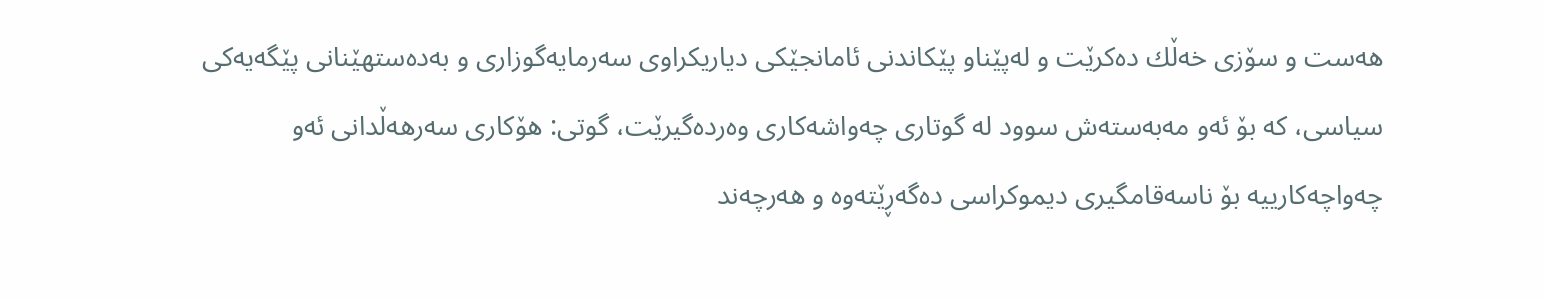هه‌ست و سۆزی خه‌ڵك ده‌كرێت و له‌پێناو پێكاندنی ئامانجێكی دیاریكراوی سه‌رمایه‌گوزاری و به‌ده‌ستهێنانی پێگه‌یه‌كی سیاسی، كه‌ بۆ ئه‌و مه‌به‌سته‌ش سوود له‌ گوتاری چه‌واشه‌كاری وه‌رده‌گیرێت، گوتی: هۆكاری سه‌رهه‌ڵدانی ئه‌و چه‌واچه‌كارییه‌ بۆ ناسه‌قامگیری دیموكراسی ده‌گه‌ڕێته‌وه‌ و هه‌رچه‌ند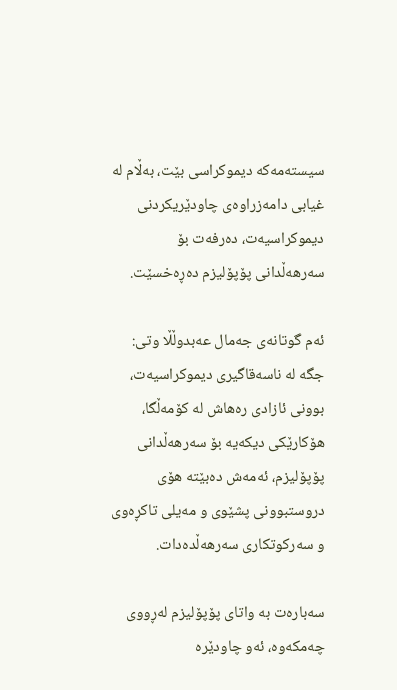سیسته‌مه‌كه‌ دیموكراسی بێت، به‌ڵام له‌ غیابی دامه‌زراوه‌ی چاودێریكردنی دیموكراسیه‌ت، ده‌رفه‌ت بۆ سه‌رهه‌ڵدانی پۆپۆلیزم ده‌ڕه‌خسێت.

ئه‌م گوتانه‌ی جه‌مال عه‌بدوڵڵا وتی: جگه‌ له‌ ناسه‌قاگیری دیموكراسیه‌ت، بوونی ئازادی ره‌هاش له‌ كۆمه‌ڵگا، هۆكارێكی دیكه‌یه‌ بۆ سه‌رهه‌ڵدانی پۆپۆلیزم، ئه‌مه‌ش ده‌بێته‌ هۆی دروستبوونی پشێوی و مه‌یلی تاكڕه‌وی و سه‌ركوتكاری سه‌رهه‌ڵده‌دات.

سه‌باره‌ت به‌ واتای پۆپۆلیزم له‌ڕووی چه‌مكه‌وه‌، ئه‌و چاودێره‌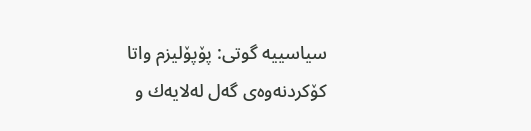سیاسییه‌ گوتی: پۆپۆلیزم واتا كۆكردنه‌وه‌ی گه‌ل له‌لایه‌ك و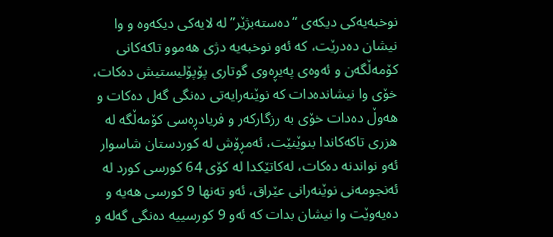نوخبه‌یه‌كی دیكه‌ی “ده‌سته‌بژێر” له‌ لایه‌كی دیكه‌وه‌ و وا نیشان ده‌درێت، كه‌ ئه‌و نوخبه‌یه‌ دژی هه‌موو تاكه‌كانی كۆمه‌ڵگه‌ن و ئه‌وه‌ی په‌یڕه‌وی گوتاری پۆپۆلیستیش ده‌كات، خۆی وا نیشانده‌دات كه‌ نوێنه‌رایه‌تی ده‌نگی گه‌ل ده‌كات و هه‌وڵ ده‌دات خۆی به‌ رزگاركه‌ر و فریادڕه‌سی كۆمه‌ڵگه‌ له‌ هزری تاكه‌كاندا بنوێنێت، ئه‌مڕۆش له‌ كوردستان شاسوار ئه‌و نواندنه‌ ده‌كات، له‌كاتێكدا له‌ كۆی 64 كورسی كورد له‌ ئه‌نجومه‌نی نوێنه‌رانی عێراق، ئه‌و ته‌نها 9 كورسی هه‌یه‌ و ده‌یه‌وێت وا نیشان بدات كه‌ ئه‌و 9 كورسییه‌ ده‌نگی گه‌له‌ و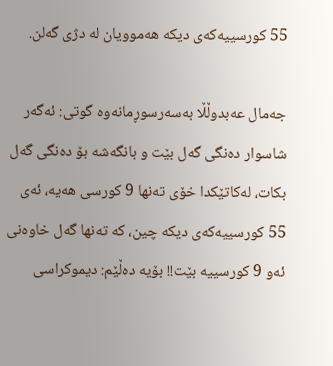55 كورسییه‌كه‌ی دیكه‌ هه‌موویان له‌ دژی گه‌لن.

جه‌مال عه‌بدوڵڵا به‌سه‌رسوڕمانه‌وه‌ گوتی: ئه‌گه‌ر شاسوار ده‌نگی گه‌ل بێت و بانگه‌شه‌ بۆ ده‌نگی گه‌ل بكات، له‌كاتێكدا خۆی ته‌نها 9 كورسی هه‌یه‌، ئه‌ی 55 كورسییه‌كه‌ی دیكه‌ چین، كه‌ ته‌نها گه‌ل خاوه‌نی ئه‌و 9 كورسییه‌ بێت!! بۆیه‌ ده‌ڵێم: دیموكراسی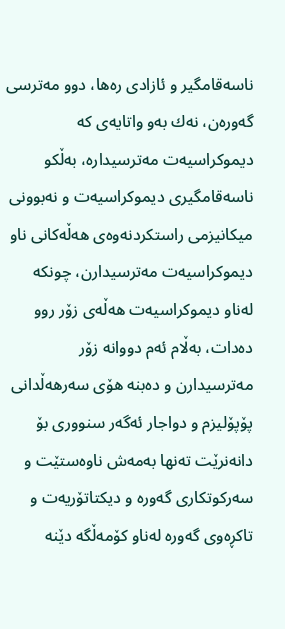ناسه‌قامگیر و ئازادی ره‌ها، دوو مه‌ترسی گه‌وره‌ن، نه‌ك به‌و واتایه‌ی كه‌ دیموكراسیه‌ت مه‌ترسیداره‌، به‌ڵكو ناسه‌قامگیری دیموكراسیه‌ت و نه‌بوونی میكانیزمی راستكردنه‌وه‌ی هه‌ڵه‌كانی ناو دیموكراسیه‌ت مه‌ترسیدارن، چونكه‌ له‌ناو دیموكراسیه‌ت هه‌ڵه‌ی زۆر روو ده‌دات، به‌ڵام ئه‌م دووانه‌ زۆر مه‌ترسیدارن و ده‌بنه‌ هۆی سه‌رهه‌ڵدانی پۆپۆلیزم و دواجار ئه‌گه‌ر سنووری بۆ دانه‌نرێت ته‌نها به‌مه‌ش ناوه‌ستێت و سه‌ركوتكاری گه‌وره‌ و دیكتاتۆریه‌ت و تاكڕه‌وی گه‌وره‌ له‌ناو كۆمه‌ڵگه‌ دێنه‌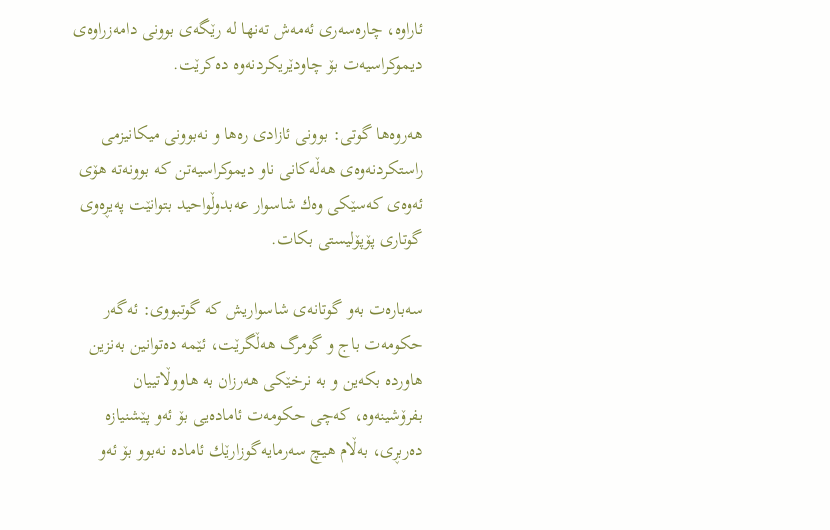ئاراوه‌، چاره‌سه‌ری ئه‌مه‌ش ته‌نها له‌ رێگه‌ی بوونی دامه‌زراوه‌ی دیموكراسیه‌ت بۆ چاودێریكردنه‌وه‌ ده‌كرێت.

هه‌روه‌ها گوتی: بوونی ئازادی ره‌ها و نه‌بوونی میكانیزمی راستكردنه‌وه‌ی هه‌ڵه‌كانی ناو دیموكراسیه‌تن كه‌ بوونه‌ته‌ هۆی ئه‌وه‌ی كه‌سێكی وه‌ك شاسوار عه‌بدوڵواحید بتوانێت په‌یڕه‌وی گوتاری پۆپۆلیستی بكات.

سه‌باره‌ت به‌و گوتانه‌ی شاسواریش كه‌ گوتبووی: ئه‌گه‌ر حكومه‌ت باج و گومرگ هه‌ڵگرێت، ئێمه‌ ده‌توانین به‌نزین هاورده‌ بكه‌ین و به‌ نرخێكی هه‌رزان به‌ هاووڵاتییان بفرۆشینه‌وه‌، كه‌چی حكومه‌ت ئاماده‌یی بۆ ئه‌و پێشنیازه‌ ده‌ربڕی، به‌ڵام هیچ سه‌رمایه‌گوزارێك ئاماده‌ نه‌بوو بۆ ئه‌و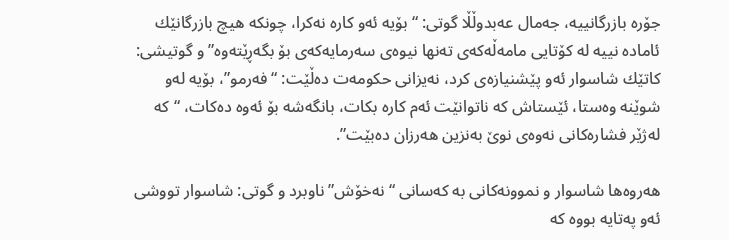جۆره‌ بازرگانییه‌، جه‌مال عه‌بدوڵڵا گوتی: “بۆیه‌ ئه‌و كاره‌ نه‌كرا، چونكه‌ هیچ بازرگانێك ئاماده‌ نییه‌ له‌ كۆتایی مامه‌ڵه‌كه‌ی ته‌نها نیوه‌ی سه‌رمایه‌كه‌ی بۆ بگه‌ڕێته‌وه‌” و گوتیشی: كاتێك شاسوار ئه‌و پێشنیازه‌ی كرد، نه‌یزانی حكومه‌ت ده‌ڵێت: “فه‌رمو”، بۆیه‌ له‌و شوێنه‌ وه‌ستا، ئێستاش كه‌ ناتوانێت ئه‌م كاره‌ بكات، بانگه‌شه‌ بۆ ئه‌وه‌ ده‌كات، “كه‌ له‌ژێر فشاره‌كانی نه‌وه‌ی نوێ به‌نزین هه‌رزان ده‌بێت”.

هه‌روه‌ها شاسوار و نموونه‌كانی به‌ كه‌سانی “نه‌خۆش” ناوبرد و گوتی: شاسوار تووشی ئه‌و په‌تایه‌ بووه‌ كه‌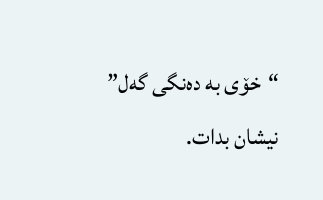“خۆی به‌ ده‌نگی گه‌ل” نیشان بدات.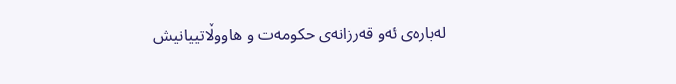له‌باره‌ی ئه‌و قه‌رزانه‌ی حكومه‌ت و هاووڵاتییانیش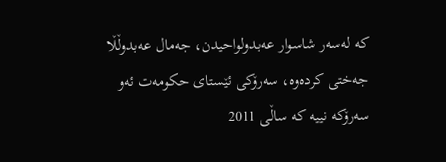كه‌ له‌سه‌ر شاسوار عه‌بدولواحیدن، جه‌مال عه‌بدوڵڵا جه‌ختی كرده‌وه‌، سه‌رۆكی ئێستای حكومه‌ت ئه‌و سه‌رۆكه‌ نییه‌ كه‌ ساڵی 2011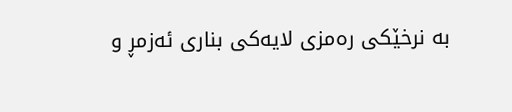به‌ نرخێكی ره‌مزی لایه‌كی بناری ئه‌زمڕ و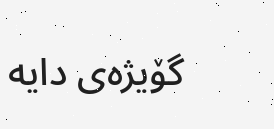گۆیژه‌ی دایه‌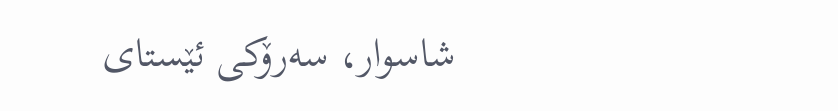شاسوار، سه‌رۆكی ئێستای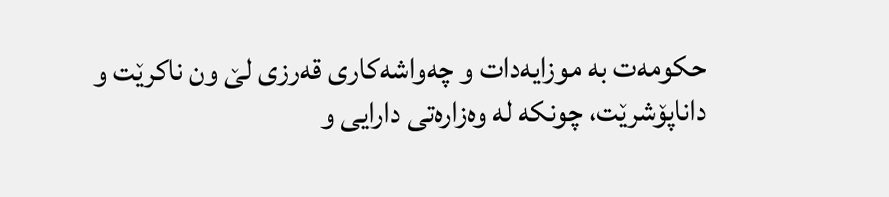حكومه‌ت به‌ موزایه‌دات و چه‌واشه‌كاری قه‌رزی لێ ون ناكرێت و داناپۆشرێت، چونكه‌‌ له‌ وه‌زاره‌تی دارایی و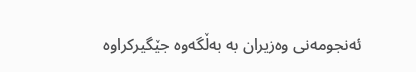ئه‌نجومه‌نی وه‌زیران به‌ به‌ڵگه‌وه‌ جێگیركراوه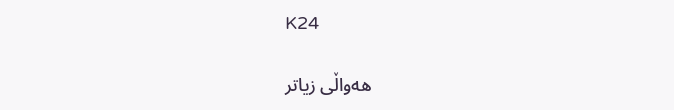K24

ھەواڵی زیاتر